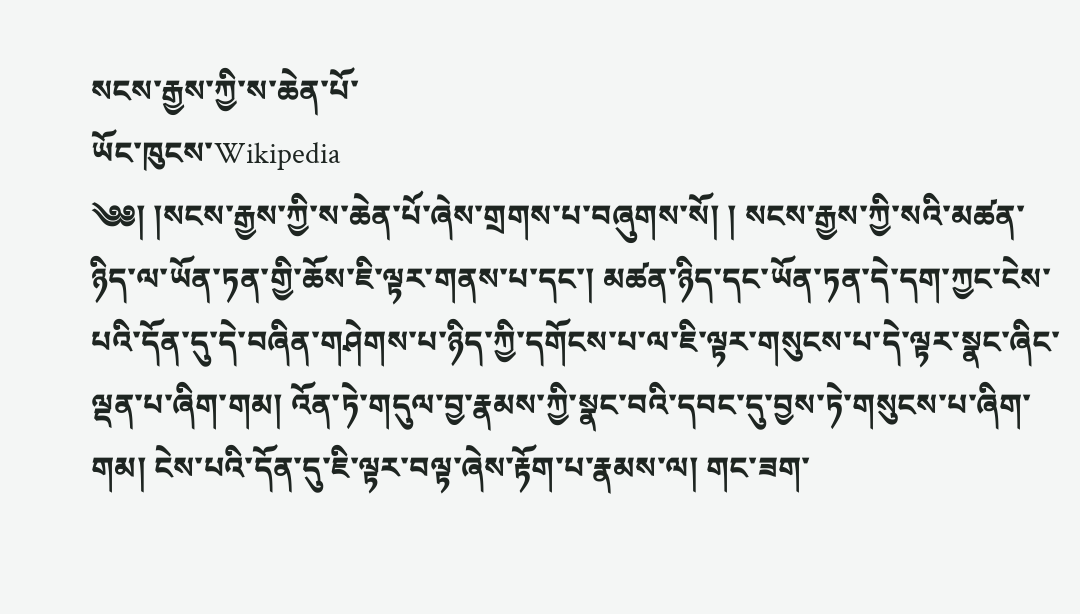སངས་རྒྱས་ཀྱི་ས་ཆེན་པོ་
ཡོང་ཁུངས་Wikipedia
༄༅། །སངས་རྒྱས་ཀྱི་ས་ཆེན་པོ་ཞེས་གྲགས་པ་བཞུགས་སོ། ། སངས་རྒྱས་ཀྱི་སའི་མཚན་ཉིད་ལ་ཡོན་ཏན་གྱི་ཆོས་ཇི་ལྟར་གནས་པ་དང་། མཚན་ཉིད་དང་ཡོན་ཏན་དེ་དག་ཀྱང་ངེས་པའི་དོན་དུ་དེ་བཞིན་གཤེགས་པ་ཉིད་ཀྱི་དགོངས་པ་ལ་ཇི་ལྟར་གསུངས་པ་དེ་ལྟར་སྣང་ཞིང་ལྡན་པ་ཞིག་གམ། འོན་ཏེ་གདུལ་བྱ་རྣམས་ཀྱི་སྣང་བའི་དབང་དུ་བྱས་ཏེ་གསུངས་པ་ཞིག་གམ། ངེས་པའི་དོན་དུ་ཇི་ལྟར་བལྟ་ཞེས་རྟོག་པ་རྣམས་ལ། གང་ཟག་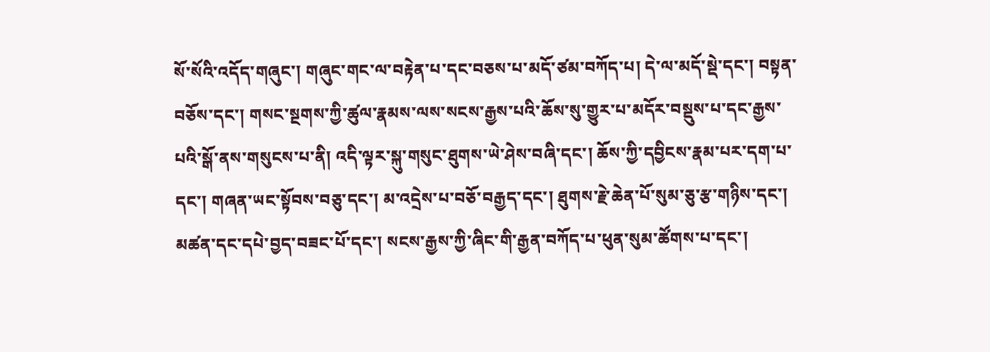སོ་སོའི་འདོད་གཞུང་། གཞུང་གང་ལ་བརྟེན་པ་དང་བཅས་པ་མདོ་ཙམ་བཀོད་པ། དེ་ལ་མདོ་སྡེ་དང་། བསྟན་བཅོས་དང་། གསང་སྔགས་ཀྱི་ཚུལ་རྣམས་ལས་སངས་རྒྱས་པའི་ཆོས་སུ་གྱུར་པ་མདོར་བསྡུས་པ་དང་རྒྱས་པའི་སྒོ་ནས་གསུངས་པ་ནི། འདི་ལྟར་སྐུ་གསུང་ཐུགས་ཡེ་ཤེས་བཞི་དང་། ཆོས་ཀྱི་དབྱིངས་རྣམ་པར་དག་པ་དང་། གཞན་ཡང་སྟོབས་བཅུ་དང་། མ་འདྲེས་པ་བཅོ་བརྒྱད་དང་། ཐུགས་རྗེ་ཆེན་པོ་སུམ་ཅུ་རྩ་གཉིས་དང་། མཚན་དང་དཔེ་བྱད་བཟང་པོ་དང་། སངས་རྒྱས་ཀྱི་ཞིང་གི་རྒྱན་བཀོད་པ་ཕུན་སུམ་ཚོགས་པ་དང་།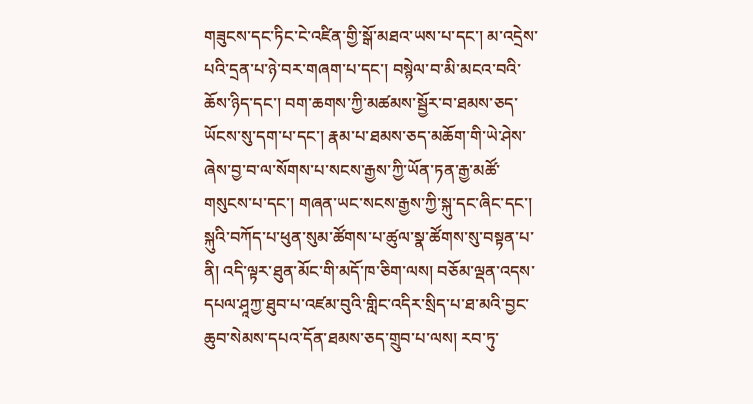གཟུངས་དང་ཏིང་ངེ་འཛིན་གྱི་སྒོ་མཐའ་ཡས་པ་དང་། མ་འདྲེས་པའི་དྲན་པ་ཉེ་བར་གཞག་པ་དང་། བསྙེལ་བ་མི་མངའ་བའི་ཆོས་ཉིད་དང་། བག་ཆགས་ཀྱི་མཚམས་སྦྱོར་བ་ཐམས་ཅད་ཡོངས་སུ་དག་པ་དང་། རྣམ་པ་ཐམས་ཅད་མཆོག་གི་ཡེ་ཤེས་ཞེས་བྱ་བ་ལ་སོགས་པ་སངས་རྒྱས་ཀྱི་ཡོན་ཏན་རྒྱ་མཚོ་གསུངས་པ་དང་། གཞན་ཡང་སངས་རྒྱས་ཀྱི་སྐུ་དང་ཞིང་དང་། སྐུའི་བཀོད་པ་ཕུན་སུམ་ཚོགས་པ་ཚུལ་སྣ་ཚོགས་སུ་བསྟན་པ་ནི། འདི་ལྟར་ཐུན་མོང་གི་མདོ་ཁ་ཅིག་ལས། བཅོམ་ལྡན་འདས་དཔལ་ཤཱཀྱ་ཐུབ་པ་འཛམ་བུའི་གླིང་འདིར་སྲིད་པ་ཐ་མའི་བྱང་ཆུབ་སེམས་དཔའ་དོན་ཐམས་ཅད་གྲུབ་པ་ལས། རབ་ཏུ་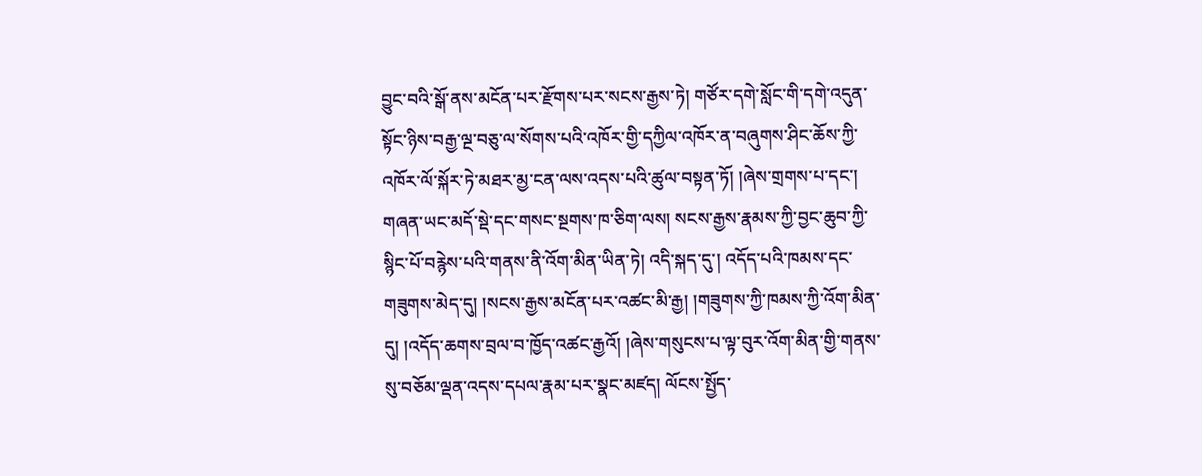བྱུང་བའི་སྒོ་ནས་མངོན་པར་རྫོགས་པར་སངས་རྒྱས་ཏེ། གཙོར་དགེ་སློང་གི་དགེ་འདུན་སྟོང་ཉིས་བརྒྱ་ལྔ་བཅུ་ལ་སོགས་པའི་འཁོར་གྱི་དཀྱིལ་འཁོར་ན་བཞུགས་ཤིང་ཆོས་ཀྱི་འཁོར་ལོ་སྐོར་ཏེ་མཐར་མྱ་ངན་ལས་འདས་པའི་ཚུལ་བསྟན་ཏོ། །ཞེས་གྲགས་པ་དང་། གཞན་ཡང་མདོ་སྡེ་དང་གསང་སྔགས་ཁ་ཅིག་ལས། སངས་རྒྱས་རྣམས་ཀྱི་བྱང་ཆུབ་ཀྱི་སྙིང་པོ་བརྙེས་པའི་གནས་ནི་འོག་མིན་ཡིན་ཏེ། འདི་སྐད་དུ་། འདོད་པའི་ཁམས་དང་གཟུགས་མེད་དུ། །སངས་རྒྱས་མངོན་པར་འཚང་མི་རྒྱ། །གཟུགས་ཀྱི་ཁམས་ཀྱི་འོག་མིན་དུ། །འདོད་ཆགས་བྲལ་བ་ཁྱོད་འཚང་རྒྱའོ། །ཞེས་གསུངས་པ་ལྟ་བུར་འོག་མིན་གྱི་གནས་སུ་བཅོམ་ལྡན་འདས་དཔལ་རྣམ་པར་སྣང་མཛད། ལོངས་སྤྱོད་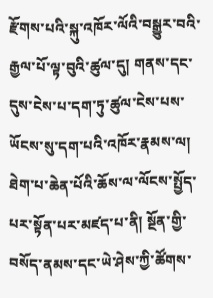རྫོགས་པའི་སྐུ་འཁོར་ལོའི་བསྒྱུར་བའི་རྒྱལ་པོ་ལྟ་བུའི་ཚུལ་དུ། གནས་དང་དུས་ངེས་པ་དག་ཏུ་ཚུལ་ངེས་པས་ཡོངས་སུ་དག་པའི་འཁོར་རྣམས་ལ། ཐེག་པ་ཆེན་པོའི་ཆོས་ལ་ལོངས་སྤྱོད་པར་སྟོན་པར་མཛད་པ་ནི། སྔོན་གྱི་བསོད་ནམས་དང་ཡེ་ཤེས་ཀྱི་ཚོགས་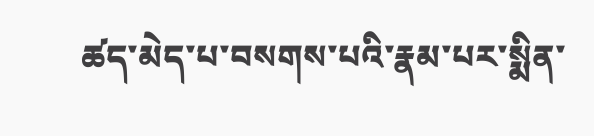ཚད་མེད་པ་བསགས་པའི་རྣམ་པར་སྨིན་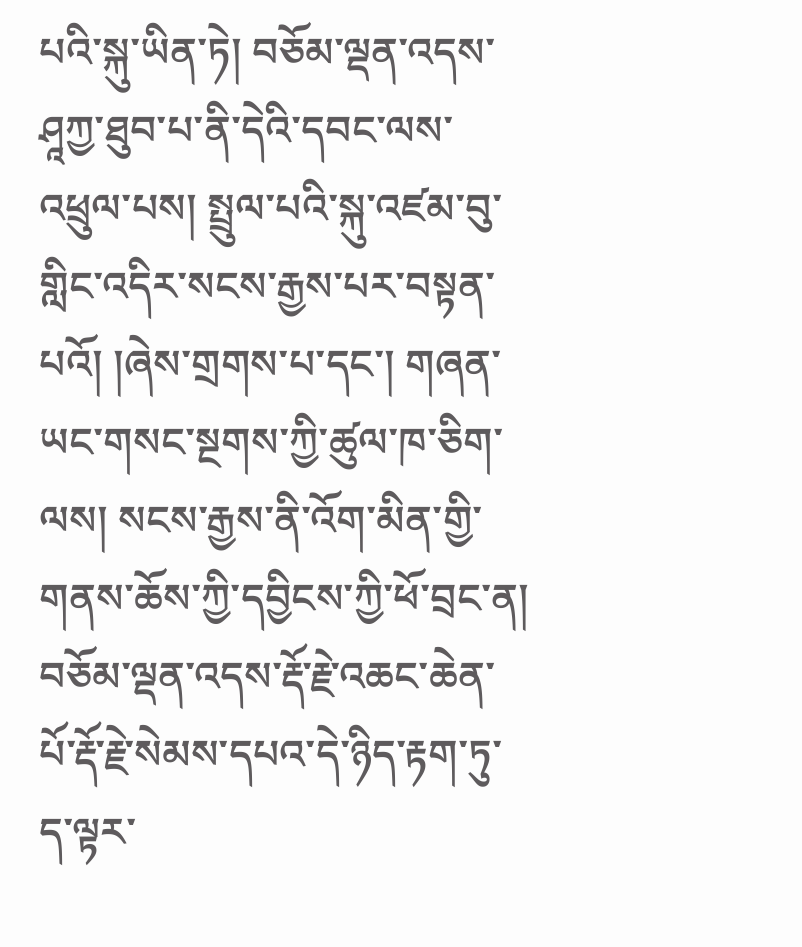པའི་སྐུ་ཡིན་ཏེ། བཅོམ་ལྡན་འདས་ཤཱཀྱ་ཐུབ་པ་ནི་དེའི་དབང་ལས་འཕྲུལ་པས། སྤྲུལ་པའི་སྐུ་འཛམ་བུ་གླིང་འདིར་སངས་རྒྱས་པར་བསྟན་པའོ། །ཞེས་གྲགས་པ་དང་། གཞན་ཡང་གསང་སྔགས་ཀྱི་ཚུལ་ཁ་ཅིག་ལས། སངས་རྒྱས་ནི་འོག་མིན་གྱི་གནས་ཆོས་ཀྱི་དབྱིངས་ཀྱི་ཕོ་བྲང་ན། བཅོམ་ལྡན་འདས་རྡོ་རྗེ་འཆང་ཆེན་པོ་རྡོ་རྗེ་སེམས་དཔའ་དེ་ཉིད་རྟག་ཏུ་ད་ལྟར་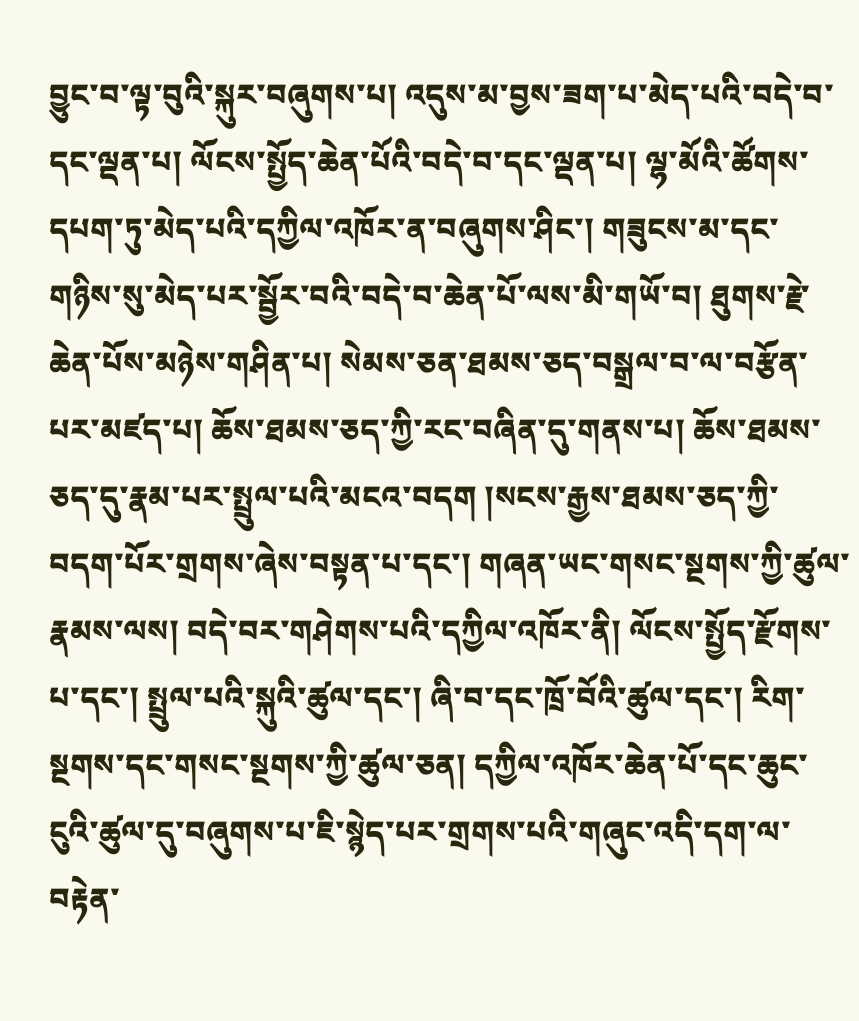བྱུང་བ་ལྟ་བུའི་སྐུར་བཞུགས་པ། འདུས་མ་བྱས་ཟག་པ་མེད་པའི་བདེ་བ་དང་ལྡན་པ། ལོངས་སྤྱོད་ཆེན་པོའི་བདེ་བ་དང་ལྡན་པ། ལྷ་མོའི་ཚོགས་དཔག་ཏུ་མེད་པའི་དཀྱིལ་འཁོར་ན་བཞུགས་ཤིང་། གཟུངས་མ་དང་གཉིས་སུ་མེད་པར་སྦྱོར་བའི་བདེ་བ་ཆེན་པོ་ལས་མི་གཡོ་བ། ཐུགས་རྗེ་ཆེན་པོས་མཉེས་གཤིན་པ། སེམས་ཅན་ཐམས་ཅད་བསྒྲལ་བ་ལ་བརྩོན་པར་མཛད་པ། ཆོས་ཐམས་ཅད་ཀྱི་རང་བཞིན་དུ་གནས་པ། ཆོས་ཐམས་ཅད་དུ་རྣམ་པར་སྤྲུལ་པའི་མངའ་བདག །སངས་རྒྱས་ཐམས་ཅད་ཀྱི་བདག་པོར་གྲགས་ཞེས་བསྟན་པ་དང་། གཞན་ཡང་གསང་སྔགས་ཀྱི་ཚུལ་རྣམས་ལས། བདེ་བར་གཤེགས་པའི་དཀྱིལ་འཁོར་ནི། ལོངས་སྤྱོད་རྫོགས་པ་དང་། སྤྲུལ་པའི་སྐུའི་ཚུལ་དང་། ཞི་བ་དང་ཁྲོ་བོའི་ཚུལ་དང་། རིག་སྔགས་དང་གསང་སྔགས་ཀྱི་ཚུལ་ཅན། དཀྱིལ་འཁོར་ཆེན་པོ་དང་ཆུང་ངུའི་ཚུལ་དུ་བཞུགས་པ་ཇི་སྙེད་པར་གྲགས་པའི་གཞུང་འདི་དག་ལ་བརྟེན་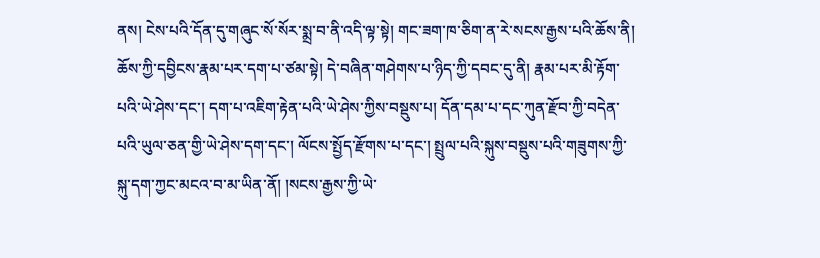ནས། ངེས་པའི་དོན་དུ་གཞུང་སོ་སོར་སྨྲ་བ་ནི་འདི་ལྟ་སྟེ། གང་ཟག་ཁ་ཅིག་ན་རེ་སངས་རྒྱས་པའི་ཆོས་ནི། ཆོས་ཀྱི་དབྱིངས་རྣམ་པར་དག་པ་ཙམ་སྟེ། དེ་བཞིན་གཤེགས་པ་ཉིད་ཀྱི་དབང་དུ་ནི། རྣམ་པར་མི་རྟོག་པའི་ཡེ་ཤེས་དང་། དག་པ་འཇིག་རྟེན་པའི་ཡེ་ཤེས་ཀྱིས་བསྡུས་པ། དོན་དམ་པ་དང་ཀུན་རྫོབ་ཀྱི་བདེན་པའི་ཡུལ་ཅན་གྱི་ཡེ་ཤེས་དག་དང་། ལོངས་སྤྱོད་རྫོགས་པ་དང་། སྤྲུལ་པའི་སྐུས་བསྡུས་པའི་གཟུགས་ཀྱི་སྐུ་དག་ཀྱང་མངའ་བ་མ་ཡིན་ནོ། །སངས་རྒྱས་ཀྱི་ཡེ་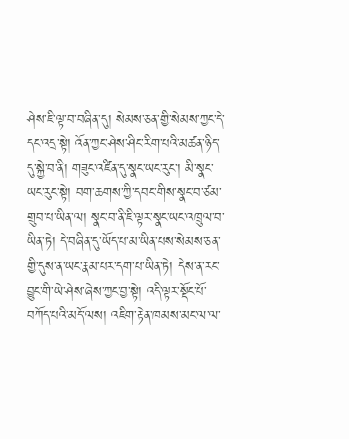ཤེས་ཇི་ལྟ་བ་བཞིན་དུ། སེམས་ཅན་གྱི་སེམས་ཀྱང་དེ་དང་འདྲ་སྟེ། འོན་ཀྱང་ཤེས་ཤིང་རིག་པའི་མཚན་ཉིད་དུ་སྐྱེ་བ་ནི། གཟུང་འཛིན་དུ་སྣང་ཡང་རུང་། མི་སྣང་ཡང་རུང་སྟེ། བག་ཆགས་ཀྱི་དབང་གིས་སྣང་བ་ཙམ་གྲུབ་པ་ཡིན་ལ། སྣང་བ་ནི་ཇི་ལྟར་སྣང་ཡང་འཁྲུལ་བ་ཡིན་ཏེ། དེ་བཞིན་དུ་ཡོད་པ་མ་ཡིན་པས་སེམས་ཅན་གྱི་དུས་ན་ཡང་རྣམ་པར་དག་པ་ཡིན་ཏེ། དེས་ན་རང་བྱུང་གི་ཡེ་ཤེས་ཞེས་ཀྱང་བྱ་སྟེ། འདི་ལྟར་སྡོང་པོ་བཀོད་པའི་མདོ་ལས། འཇིག་རྟེན་ཁམས་མང་ལ་ལ་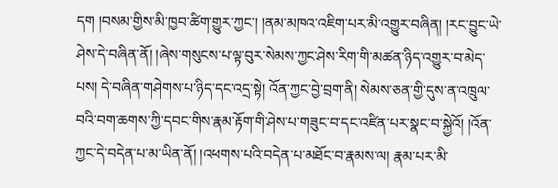དག །བསམ་གྱིས་མི་ཁྱབ་ཚིག་གྱུར་ཀྱང་། །ནམ་མཁའ་འཇིག་པར་མི་འགྱུར་བཞིན། །རང་བྱུང་ཡེ་ཤེས་དེ་བཞིན་ནོ། །ཞེས་གསུངས་པ་ལྟ་བུར་སེམས་ཀྱང་ཤེས་རིག་གི་མཚན་ཉིད་འགྱུར་བ་མེད་པས། དེ་བཞིན་གཤེགས་པ་ཉིད་དང་འདྲ་སྟེ། འོན་ཀྱང་བྱེ་བྲག་ནི། སེམས་ཅན་གྱི་དུས་ན་འཁྲུལ་བའི་བག་ཆགས་ཀྱི་དབང་གིས་རྣམ་རྟོག་གི་ཤེས་པ་གཟུང་བ་དང་འཛིན་པར་སྣང་བ་སྐྱེའོ། །འོན་ཀྱང་དེ་བདེན་པ་མ་ཡིན་ནོ། །འཕགས་པའི་བདེན་པ་མཐོང་བ་རྣམས་ལ། རྣམ་པར་མི་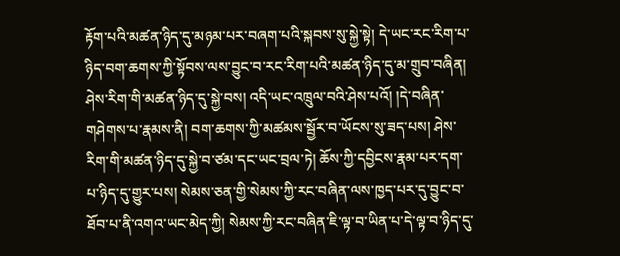རྟོག་པའི་མཚན་ཉིད་དུ་མཉམ་པར་བཞག་པའི་སྐབས་སུ་སྐྱེ་སྟེ། དེ་ཡང་རང་རིག་པ་ཉིད་བག་ཆགས་ཀྱི་སྟོབས་ལས་བྱུང་བ་རང་རིག་པའི་མཚན་ཉིད་དུ་མ་གྲུབ་བཞིན། ཤེས་རིག་གི་མཚན་ཉིད་དུ་སྐྱེ་བས། འདི་ཡང་འཁྲུལ་བའི་ཤེས་པའོ། །དེ་བཞིན་གཤེགས་པ་རྣམས་ནི། བག་ཆགས་ཀྱི་མཚམས་སྦྱོར་བ་ཡོངས་སུ་ཟད་པས། ཤེས་རིག་གི་མཚན་ཉིད་དུ་སྐྱེ་བ་ཙམ་དང་ཡང་བྲལ་ཏེ། ཆོས་ཀྱི་དབྱིངས་རྣམ་པར་དག་པ་ཉིད་དུ་གྱུར་པས། སེམས་ཅན་གྱི་སེམས་ཀྱི་རང་བཞིན་ལས་ཁྱད་པར་དུ་བྱུང་བ་ཐོབ་པ་ནི་འགའ་ཡང་མེད་ཀྱི། སེམས་ཀྱི་རང་བཞིན་ཇི་ལྟ་བ་ཡིན་པ་དེ་ལྟ་བ་ཉིད་དུ་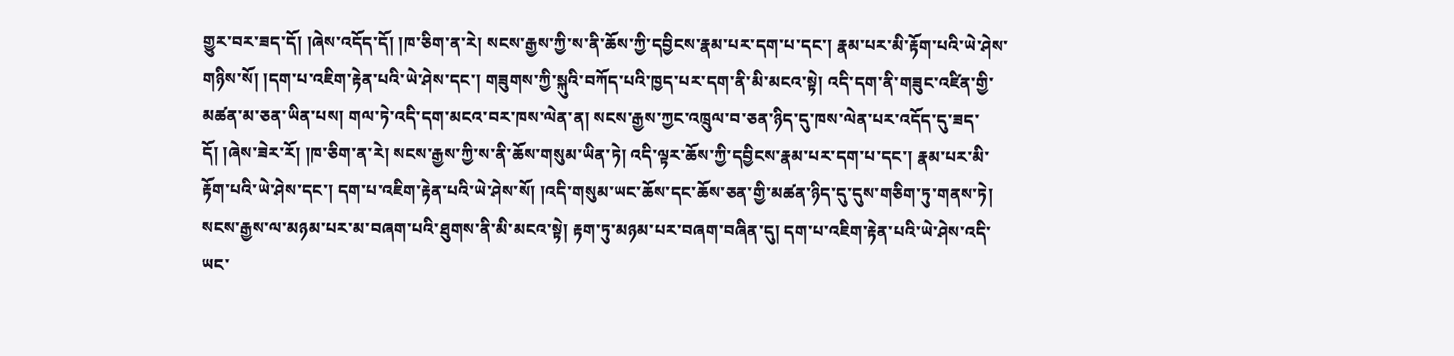གྱུར་བར་ཟད་དོ། །ཞེས་འདོད་དོ། །ཁ་ཅིག་ན་རེ། སངས་རྒྱས་ཀྱི་ས་ནི་ཆོས་ཀྱི་དབྱིངས་རྣམ་པར་དག་པ་དང་། རྣམ་པར་མི་རྟོག་པའི་ཡེ་ཤེས་གཉིས་སོ། །དག་པ་འཇིག་རྟེན་པའི་ཡེ་ཤེས་དང་། གཟུགས་ཀྱི་སྐུའི་བཀོད་པའི་ཁྱད་པར་དག་ནི་མི་མངའ་སྟེ། འདི་དག་ནི་གཟུང་འཛིན་གྱི་མཚན་མ་ཅན་ཡིན་པས། གལ་ཏེ་འདི་དག་མངའ་བར་ཁས་ལེན་ན། སངས་རྒྱས་ཀྱང་འཁྲུལ་བ་ཅན་ཉིད་དུ་ཁས་ལེན་པར་འདོད་དུ་ཟད་དོ། །ཞེས་ཟེར་རོ། །ཁ་ཅིག་ན་རེ། སངས་རྒྱས་ཀྱི་ས་ནི་ཆོས་གསུམ་ཡིན་ཏེ། འདི་ལྟར་ཆོས་ཀྱི་དབྱིངས་རྣམ་པར་དག་པ་དང་། རྣམ་པར་མི་རྟོག་པའི་ཡེ་ཤེས་དང་། དག་པ་འཇིག་རྟེན་པའི་ཡེ་ཤེས་སོ། །འདི་གསུམ་ཡང་ཆོས་དང་ཆོས་ཅན་གྱི་མཚན་ཉིད་དུ་དུས་གཅིག་ཏུ་གནས་ཏེ། སངས་རྒྱས་ལ་མཉམ་པར་མ་བཞག་པའི་ཐུགས་ནི་མི་མངའ་སྟེ། རྟག་ཏུ་མཉམ་པར་བཞག་བཞིན་དུ། དག་པ་འཇིག་རྟེན་པའི་ཡེ་ཤེས་འདི་ཡང་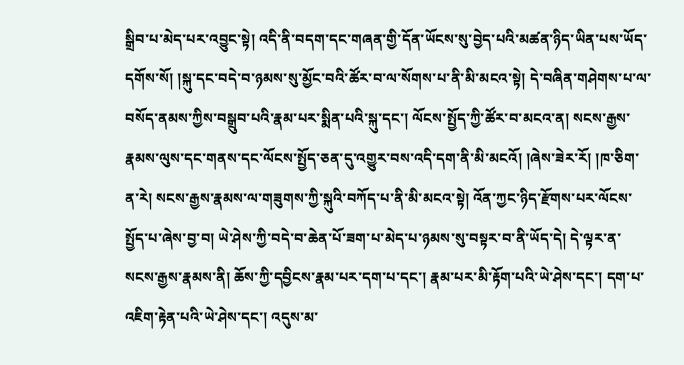སྒྲིབ་པ་མེད་པར་འབྱུང་སྟེ། འདི་ནི་བདག་དང་གཞན་གྱི་དོན་ཡོངས་སུ་བྱེད་པའི་མཚན་ཉིད་ཡིན་པས་ཡོད་དགོས་སོ། །སྐུ་དང་བདེ་བ་ཉམས་སུ་མྱོང་བའི་ཚོར་བ་ལ་སོགས་པ་ནི་མི་མངའ་སྟེ། དེ་བཞིན་གཤེགས་པ་ལ་བསོད་ནམས་ཀྱིས་བསྒྲུབ་པའི་རྣམ་པར་སྨིན་པའི་སྐུ་དང་། ལོངས་སྤྱོད་ཀྱི་ཚོར་བ་མངའ་ན། སངས་རྒྱས་རྣམས་ལུས་དང་གནས་དང་ལོངས་སྤྱོད་ཅན་དུ་འགྱུར་བས་འདི་དག་ནི་མི་མངའོ། །ཞེས་ཟེར་རོ། །ཁ་ཅིག་ན་རེ། སངས་རྒྱས་རྣམས་ལ་གཟུགས་ཀྱི་སྐུའི་བཀོད་པ་ནི་མི་མངའ་སྟེ། འོན་ཀྱང་ཉིད་རྫོགས་པར་ལོངས་སྤྱོད་པ་ཞེས་བྱ་བ། ཡེ་ཤེས་ཀྱི་བདེ་བ་ཆེན་པོ་ཟག་པ་མེད་པ་ཉམས་སུ་བསྟར་བ་ནི་ཡོད་དེ། དེ་ལྟར་ན་སངས་རྒྱས་རྣམས་ནི། ཆོས་ཀྱི་དབྱིངས་རྣམ་པར་དག་པ་དང་། རྣམ་པར་མི་རྟོག་པའི་ཡེ་ཤེས་དང་། དག་པ་འཇིག་རྟེན་པའི་ཡེ་ཤེས་དང་། འདུས་མ་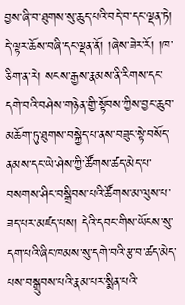བྱས་ཞི་བ་ཐུགས་སུ་ཆུད་པའི་བདེ་བ་དང་ལྡན་ཏེ། དེ་ལྟར་ཆོས་བཞི་དང་ལྡན་ནོ། །ཞེས་ཟེར་རོ། །ཁ་ཅིག་ན་རེ། སངས་རྒྱས་རྣམས་ནི་རིགས་དང་དགེ་བའི་བཤེས་གཉེན་གྱི་སྟོབས་ཀྱིས་བྱང་ཆུབ་མཆོག་ཏུ་ཐུགས་བསྐྱེད་པ་ནས་བཟུང་སྟེ་བསོད་ནམས་དང་ཡེ་ཤེས་ཀྱི་ཚོགས་ཚད་མེད་པ་བསགས་ཤིང་བསྒྲིབས་པའི་ཚོགས་མ་ལུས་པ་ཟད་པར་མཛད་པས། དེའི་དབང་གིས་ཡོངས་སུ་དག་པའི་ཞིང་ཁམས་སུ་དགེ་བའི་རྩ་བ་ཚད་མེད་པས་བསྒྲུབས་པའི་རྣམ་པར་སྨིན་པའི་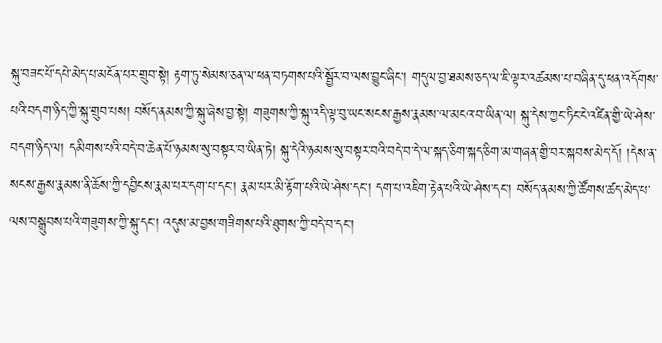སྐུ་བཟང་པོ་དཔེ་མེད་པ་མངོན་པར་གྲུབ་སྟེ། རྟག་ཏུ་སེམས་ཅན་ལ་ཕན་བཏགས་པའི་སྦྱོར་བ་ལས་བྱུང་ཞིང་། གདུལ་བྱ་ཐམས་ཅད་ལ་ཇི་ལྟར་འཚམས་པ་བཞིན་དུ་ཕན་འདོགས་པའི་བདག་ཉིད་ཀྱི་སྐུ་གྲུབ་པས། བསོད་ནམས་ཀྱི་སྐུ་ཞེས་བྱ་སྟེ། གཟུགས་ཀྱི་སྐུ་འདི་ལྟ་བུ་ཡང་སངས་རྒྱས་རྣམས་ལ་མངའ་བ་ཡིན་ལ། སྐུ་དེས་ཀྱང་ཏིང་ངེ་འཛིན་གྱི་ཡེ་ཤེས་བདག་ཉིད་ལ། དམིགས་པའི་བདེ་བ་ཆེན་པོ་ཉམས་སུ་བསྟར་བ་ཡིན་ཏེ། སྐུ་དེའི་ཉམས་སུ་བསྟར་བའི་བདེ་བ་དེ་ལ་སྐད་ཅིག་སྐད་ཅིག་མ་གཞན་གྱི་བར་སྐབས་མེད་དོ། །དེས་ན་སངས་རྒྱས་རྣམས་ནི་ཆོས་ཀྱི་དབྱིངས་རྣམ་པར་དག་པ་དང་། རྣམ་པར་མི་རྟོག་པའི་ཡེ་ཤེས་དང་། དག་པ་འཇིག་རྟེན་པའི་ཡེ་ཤེས་དང་། བསོད་ནམས་ཀྱི་ཚོགས་ཚད་མེད་པ་ལས་བསྒྲུབས་པའི་གཟུགས་ཀྱི་སྐུ་དང་། འདུས་མ་བྱས་གཟིགས་པའི་ཐུགས་ཀྱི་བདེ་བ་དང་།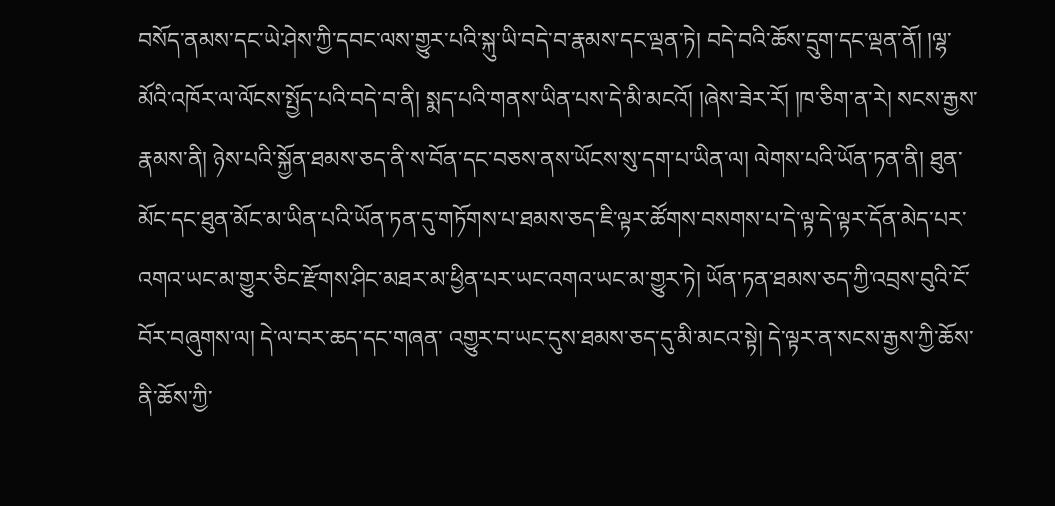བསོད་ནམས་དང་ཡེ་ཤེས་ཀྱི་དབང་ལས་གྱུར་པའི་སྐུ་ཡི་བདེ་བ་རྣམས་དང་ལྡན་ཏེ། བདེ་བའི་ཆོས་དྲུག་དང་ལྡན་ནོ། །ལྷ་མོའི་འཁོར་ལ་ལོངས་སྤྱོད་པའི་བདེ་བ་ནི། སྨད་པའི་གནས་ཡིན་པས་དེ་མི་མངའོ། །ཞེས་ཟེར་རོ། །ཁ་ཅིག་ན་རེ། སངས་རྒྱས་རྣམས་ནི། ཉེས་པའི་སྐྱོན་ཐམས་ཅད་ནི་ས་བོན་དང་བཅས་ནས་ཡོངས་སུ་དག་པ་ཡིན་ལ། ལེགས་པའི་ཡོན་ཏན་ནི། ཐུན་མོང་དང་ཐུན་མོང་མ་ཡིན་པའི་ཡོན་ཏན་དུ་གཏོགས་པ་ཐམས་ཅད་ཇི་ལྟར་ཚོགས་བསགས་པ་དེ་ལྟ་དེ་ལྟར་དོན་མེད་པར་འགའ་ཡང་མ་གྱུར་ཅིང་རྫོགས་ཤིང་མཐར་མ་ཕྱིན་པར་ཡང་འགའ་ཡང་མ་གྱུར་ཏེ། ཡོན་ཏན་ཐམས་ཅད་ཀྱི་འབྲས་བུའི་ངོ་བོར་བཞུགས་ལ། དེ་ལ་བར་ཆད་དང་གཞན་ འགྱུར་བ་ཡང་དུས་ཐམས་ཅད་དུ་མི་མངའ་སྟེ། དེ་ལྟར་ན་སངས་རྒྱས་ཀྱི་ཆོས་ནི་ཆོས་ཀྱི་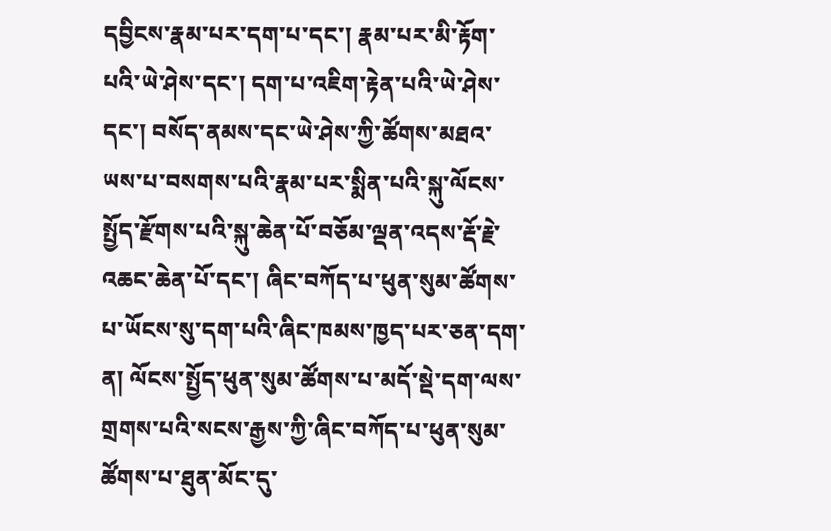དབྱིངས་རྣམ་པར་དག་པ་དང་། རྣམ་པར་མི་རྟོག་པའི་ཡེ་ཤེས་དང་། དག་པ་འཇིག་རྟེན་པའི་ཡེ་ཤེས་དང་། བསོད་ནམས་དང་ཡེ་ཤེས་ཀྱི་ཚོགས་མཐའ་ཡས་པ་བསགས་པའི་རྣམ་པར་སྨིན་པའི་སྐུ་ལོངས་སྤྱོད་རྫོགས་པའི་སྐུ་ཆེན་པོ་བཅོམ་ལྡན་འདས་རྡོ་རྗེ་འཆང་ཆེན་པོ་དང་། ཞིང་བཀོད་པ་ཕུན་སུམ་ཚོགས་པ་ཡོངས་སུ་དག་པའི་ཞིང་ཁམས་ཁྱད་པར་ཅན་དག་ན། ལོངས་སྤྱོད་ཕུན་སུམ་ཚོགས་པ་མདོ་སྡེ་དག་ལས་གྲགས་པའི་སངས་རྒྱས་ཀྱི་ཞིང་བཀོད་པ་ཕུན་སུམ་ཚོགས་པ་ཐུན་མོང་དུ་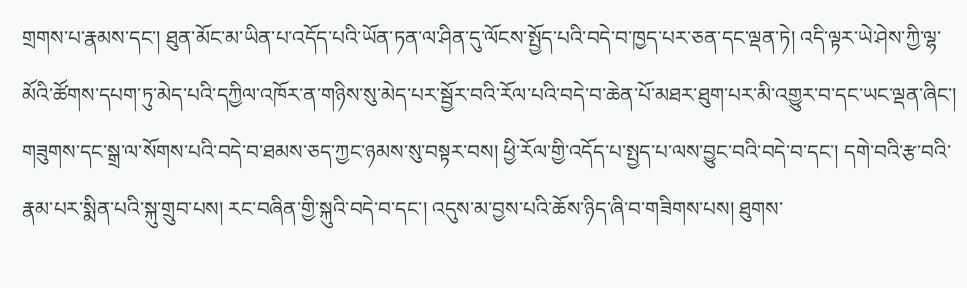གྲགས་པ་རྣམས་དང་། ཐུན་མོང་མ་ཡིན་པ་འདོད་པའི་ཡོན་ཏན་ལ་ཤིན་དུ་ལོངས་སྤྱོད་པའི་བདེ་བ་ཁྱད་པར་ཅན་དང་ལྡན་ཏེ། འདི་ལྟར་ཡེ་ཤེས་ཀྱི་ལྷ་མོའི་ཚོགས་དཔག་ཏུ་མེད་པའི་དཀྱིལ་འཁོར་ན་གཉིས་སུ་མེད་པར་སྦྱོར་བའི་རོལ་པའི་བདེ་བ་ཆེན་པོ་མཐར་ཐུག་པར་མི་འགྱུར་བ་དང་ཡང་ལྡན་ཞིང་། གཟུགས་དང་སྒྲ་ལ་སོགས་པའི་བདེ་བ་ཐམས་ཅད་ཀྱང་ཉམས་སུ་བསྟར་བས། ཕྱི་རོལ་གྱི་འདོད་པ་སྤྱད་པ་ལས་བྱུང་བའི་བདེ་བ་དང་། དགེ་བའི་རྩ་བའི་རྣམ་པར་སྨིན་པའི་སྐུ་གྲུབ་པས། རང་བཞིན་གྱི་སྐུའི་བདེ་བ་དང་། འདུས་མ་བྱས་པའི་ཆོས་ཉིད་ཞི་བ་གཟིགས་པས། ཐུགས་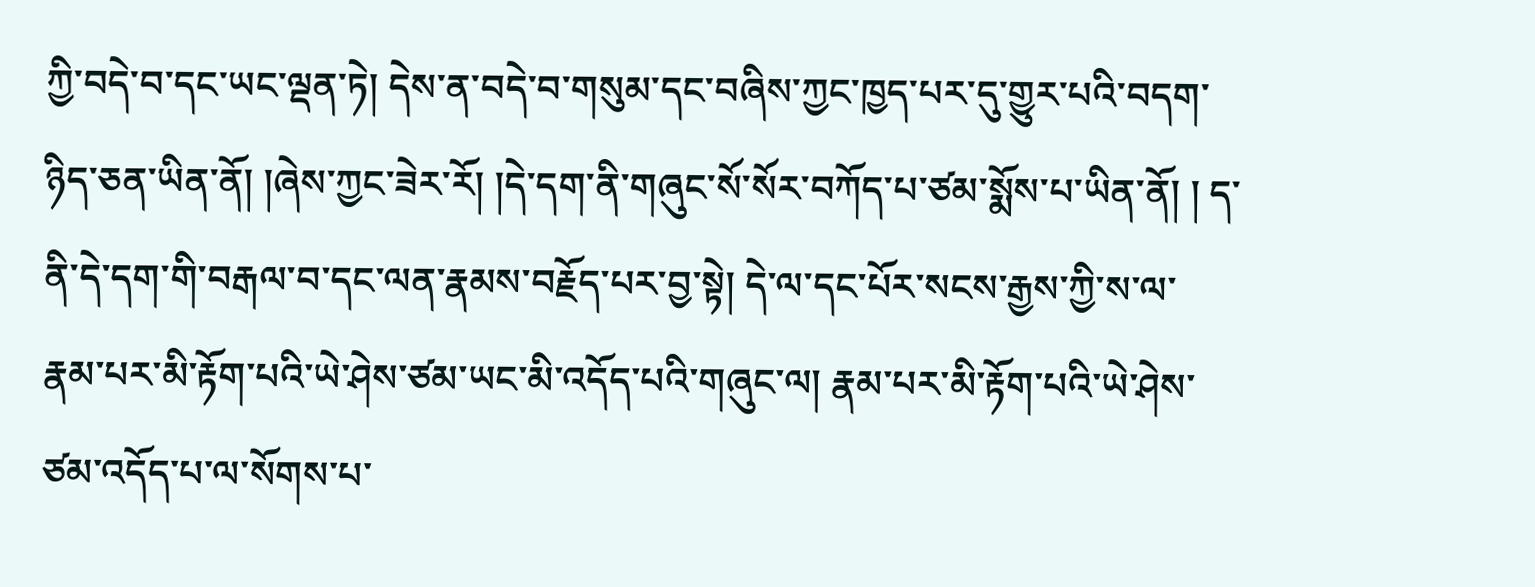ཀྱི་བདེ་བ་དང་ཡང་ལྡན་ཏེ། དེས་ན་བདེ་བ་གསུམ་དང་བཞིས་ཀྱང་ཁྱད་པར་དུ་གྱུར་པའི་བདག་ཉིད་ཅན་ཡིན་ནོ། །ཞེས་ཀྱང་ཟེར་རོ། །དེ་དག་ནི་གཞུང་སོ་སོར་བཀོད་པ་ཙམ་སྨོས་པ་ཡིན་ནོ། ། ད་ནི་དེ་དག་གི་བརྒལ་བ་དང་ལན་རྣམས་བརྗོད་པར་བྱ་སྟེ། དེ་ལ་དང་པོར་སངས་རྒྱས་ཀྱི་ས་ལ་རྣམ་པར་མི་རྟོག་པའི་ཡེ་ཤེས་ཙམ་ཡང་མི་འདོད་པའི་གཞུང་ལ། རྣམ་པར་མི་རྟོག་པའི་ཡེ་ཤེས་ཙམ་འདོད་པ་ལ་སོགས་པ་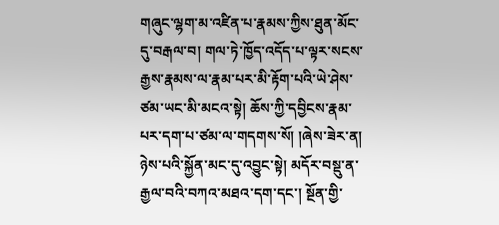གཞུང་ལྷག་མ་འཛིན་པ་རྣམས་ཀྱིས་ཐུན་མོང་དུ་བརྒལ་བ། གལ་ཏེ་ཁྱོད་འདོད་པ་ལྟར་སངས་རྒྱས་རྣམས་ལ་རྣམ་པར་མི་རྟོག་པའི་ཡེ་ཤེས་ཙམ་ཡང་མི་མངའ་སྟེ། ཆོས་ཀྱི་དབྱིངས་རྣམ་པར་དག་པ་ཙམ་ལ་གདགས་སོ། །ཞེས་ཟེར་ན། ཉེས་པའི་སྐྱོན་མང་དུ་འབྱུང་སྟེ། མདོར་བསྡུ་ན་རྒྱལ་བའི་བཀའ་མཐའ་དག་དང་། སྔོན་གྱི་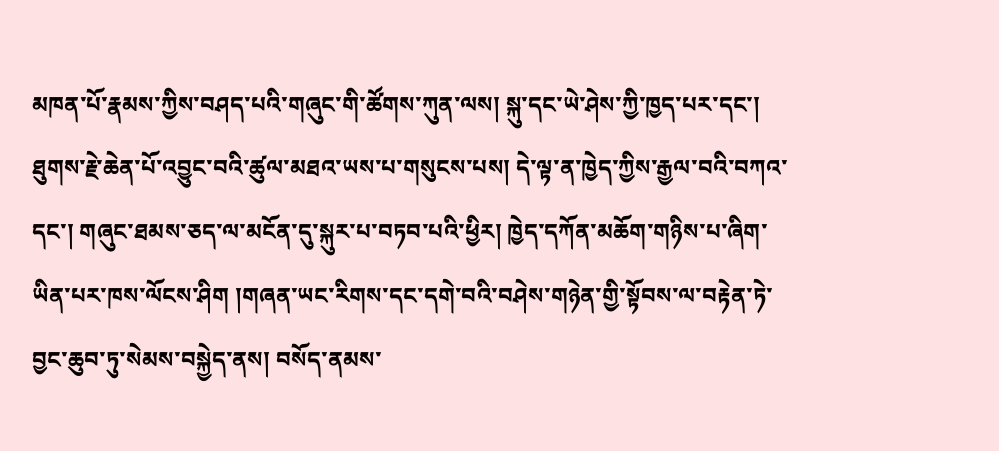མཁན་པོ་རྣམས་ཀྱིས་བཤད་པའི་གཞུང་གི་ཚོགས་ཀུན་ལས། སྐུ་དང་ཡེ་ཤེས་ཀྱི་ཁྱད་པར་དང་། ཐུགས་རྗེ་ཆེན་པོ་འབྱུང་བའི་ཚུལ་མཐའ་ཡས་པ་གསུངས་པས། དེ་ལྟ་ན་ཁྱེད་ཀྱིས་རྒྱལ་བའི་བཀའ་དང་། གཞུང་ཐམས་ཅད་ལ་མངོན་དུ་སྐུར་པ་བཏབ་པའི་ཕྱིར། ཁྱེད་དཀོན་མཆོག་གཉིས་པ་ཞིག་ཡིན་པར་ཁས་ལོངས་ཤིག །གཞན་ཡང་རིགས་དང་དགེ་བའི་བཤེས་གཉེན་གྱི་སྟོབས་ལ་བརྟེན་ཏེ་བྱང་ཆུབ་ཏུ་སེམས་བསྐྱེད་ནས། བསོད་ནམས་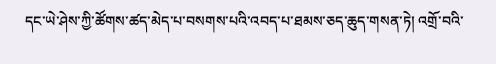དང་ཡེ་ཤེས་ཀྱི་ཚོགས་ཚད་མེད་པ་བསགས་པའི་འབད་པ་ཐམས་ཅད་ཆུད་གསན་ཏེ། འགྲོ་བའི་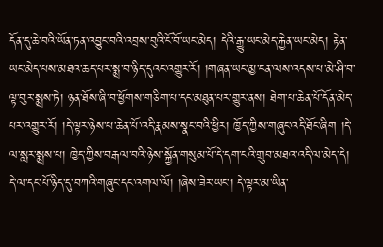དོན་དུ་ཆེ་བའི་ཡོན་ཏན་འབྱུང་བའི་འབྲས་བུའི་ངོ་བོ་ཡང་མེད། དེའི་རྒྱུ་ཡང་མེད་རྐྱེན་ཡང་མེད། རྟེན་ཡང་མེད་པས་མཐའ་ཆད་པར་སྨྲ་བ་ཉིད་དུའང་འགྱུར་རོ། །གཞན་ཡང་མྱ་ངན་ལས་འདས་པ་མེ་ཤི་བ་ལྟ་བུར་སྨྲས་ཏེ། ཉན་ཐོས་ཞི་བ་ཕྱོགས་གཅིག་པ་དང་མཐུན་པར་གྱུར་ནས། ཐེག་པ་ཆེན་པོ་དོན་མེད་པར་འགྱུར་རོ། །དེ་ལྟར་ཉེས་པ་ཆེན་པོ་འདི་རྣམས་སྣང་བའི་ཕྱིར། ཁྱོད་ཀྱིས་གཞུང་འདི་ཐོང་ཞིག །དེ་ལ་སླར་སྨྲས་པ། ཁྱེད་ཀྱིས་བརྒལ་བའི་ཉེས་སྐྱོན་གསུམ་པོ་དེ་དག་ངའི་གྲུབ་མཐའ་འདི་ལ་མེད་དེ། དེ་ལ་དང་པོ་ཉིད་དུ་བཀའི་གཞུང་དང་འགལ་ལོ། །ཞེས་ཟེར་ཡང་། དེ་ལྟར་མ་ཡིན་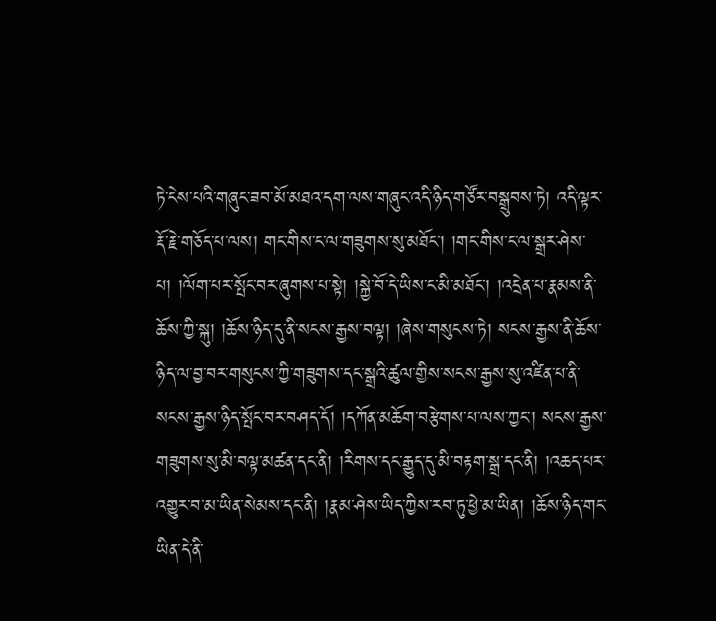ཏེ་ངེས་པའི་གཞུང་ཟབ་མོ་མཐའ་དག་ལས་གཞུང་འདི་ཉིད་གཙོར་བསྒྲུབས་ཏེ། འདི་ལྟར་རྡོ་རྗེ་གཅོད་པ་ལས། གང་གིས་ང་ལ་གཟུགས་སུ་མཐོང་། །གང་གིས་ང་ལ་སྒྲར་ཤེས་པ། །ལོག་པར་སྤོང་བར་ཞུགས་པ་སྟེ། །སྐྱེ་བོ་དེ་ཡིས་ང་མི་མཐོང་། །འདྲེན་པ་རྣམས་ནི་ཆོས་ཀྱི་སྐུ། །ཆོས་ཉིད་དུ་ནི་སངས་རྒྱས་བལྟ། །ཞེས་གསུངས་ཏེ། སངས་རྒྱས་ནི་ཆོས་ཉིད་ལ་བྱ་བར་གསུངས་ཀྱི་གཟུགས་དང་སྒྲའི་ཚུལ་གྱིས་སངས་རྒྱས་སུ་འཛིན་པ་ནི་སངས་རྒྱས་ཉིད་སྤོང་བར་བཤད་དོ། །དཀོན་མཆོག་བརྩེགས་པ་ལས་ཀྱང་། སངས་རྒྱས་གཟུགས་སུ་མི་བལྟ་མཚན་དང་ནི། །རིགས་དང་རྒྱུད་དུ་མི་བརྟག་སྒྲ་དང་ནི། །འཆད་པར་འགྱུར་བ་མ་ཡིན་སེམས་དང་ནི། །རྣམ་ཤེས་ཡིད་ཀྱིས་རབ་ཏུ་ཕྱེ་མ་ཡིན། །ཆོས་ཉིད་གང་ཡིན་དེ་ནི་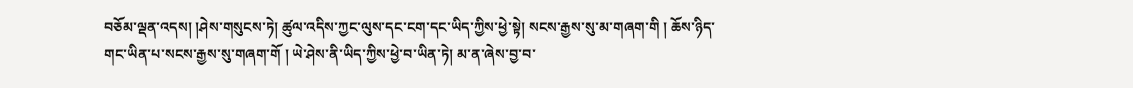བཅོམ་ལྡན་འདས། །ཤེས་གསུངས་ཏེ། ཚུལ་འདིས་ཀྱང་ལུས་དང་ངག་དང་ཡིད་ཀྱིས་ཕྱེ་སྟེ། སངས་རྒྱས་སུ་མ་གཞག་གི ། ཆོས་ཉིད་གང་ཡིན་པ་སངས་རྒྱས་སུ་གཞག་གོ ། ཡེ་ཤེས་ནི་ཡིད་ཀྱིས་ཕྱེ་བ་ཡིན་ཏེ། མ་ན་ཞེས་བྱ་བ་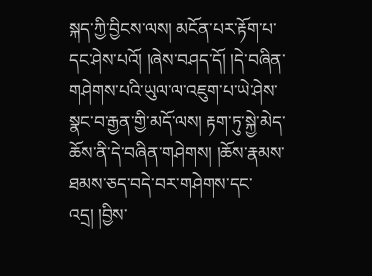སྐད་ཀྱི་བྱིངས་ལས། མངོན་པར་རྟོག་པ་དང་ཤེས་པའོ། །ཞེས་བཤད་དོ། །དེ་བཞིན་གཤེགས་པའི་ཡུལ་ལ་འཇུག་པ་ཡེ་ཤེས་སྣང་བ་རྒྱན་གྱི་མདོ་ལས། རྟག་ཏུ་སྐྱེ་མེད་ཆོས་ནི་དེ་བཞིན་གཤེགས། །ཆོས་རྣམས་ཐམས་ཅད་བདེ་བར་གཤེགས་དང་འདྲ། །བྱིས་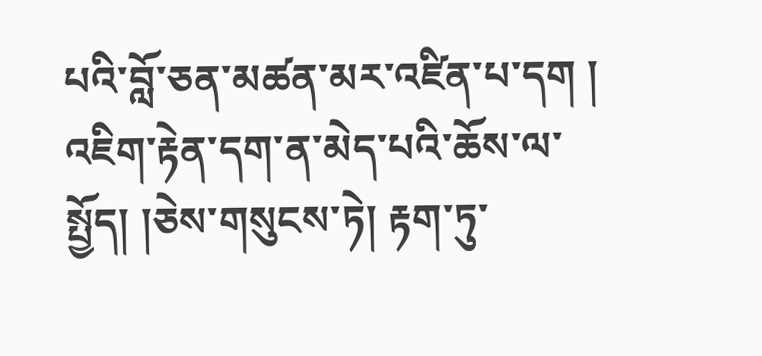པའི་བློ་ཅན་མཚན་མར་འཛིན་པ་དག ། འཇིག་རྟེན་དག་ན་མེད་པའི་ཆོས་ལ་སྤྱོད། །ཅེས་གསུངས་ཏེ། རྟག་ཏུ་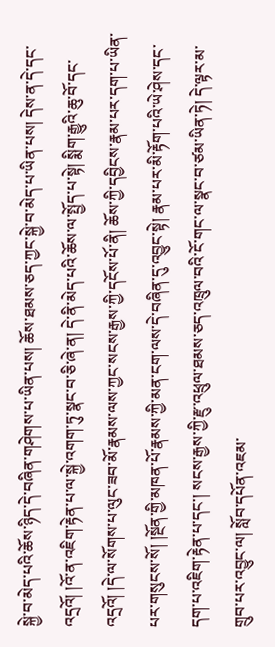སྐྱེ་བ་མེད་པའི་ཆོས་ཉིད་དེ་བཞིན་གཤེགས་པ་ཡིན་པས། ཆོས་ཐམས་ཅད་ཀྱང་སྐྱེ་བ་མེད་པ་ཡིན་པས། དེས་ན་དེ་དང་འདྲའོ། །འོ་ན་འཇིག་རྟེན་པ་ལ་སྐྱེ་འགག་ཏུ་སྣང་བ་ཅི་ཞེ་ན། དེ་ནི་མེད་པའི་ཆོས་ལ་སྤྱོད་པ་སྟེ། སྨིག་རྒྱུའི་ཆུ་བོ་དང་འདྲའོ། །དེ་ལ་སོགས་པ་ལུང་ཟབ་མོ་རྣམས་ལས་ཀྱང་སངས་རྒྱས་ཀྱི་དངོས་པོ་ནི། ཆོས་ཀྱི་དབྱིངས་རྣམ་པར་དག་པ་ཡིན་པར་གསུངས་སོ། །སྔོན་གྱི་མཁན་པོ་རྣམས་ཀྱི་མན་ངག་ལས་དེ་བཞིན་དུ་འབྱུང་སྟེ། རྣམ་པར་མི་རྟོག་པའི་ཡེ་ཤེས་དང་དག་པ་འཇིག་རྟེན་པ་དང་། སངས་རྒྱས་ཀྱི་རྫུ་འཕྲུལ་ཐམས་ཅད་འཁྲུལ་བའི་ངོ་གང་ལ་སྣང་བ་ཙམ་ཡིན་ཏེ། དེ་ལྟར་མ་གྲུབ་པར་འབྱུང་ལ། སློབ་དཔོན་འཇམ་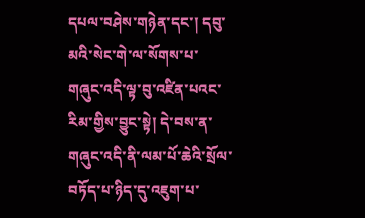དཔལ་བཤེས་གཉེན་དང་། དབུ་མའི་སེང་གེ་ལ་སོགས་པ་གཞུང་འདི་ལྟ་བུ་འཛིན་པའང་རིམ་གྱིས་བྱུང་སྟེ། དེ་བས་ན་གཞུང་འདི་ནི་ལམ་པོ་ཆེའི་སྲོལ་བཏོད་པ་ཉིད་དུ་འཇུག་པ་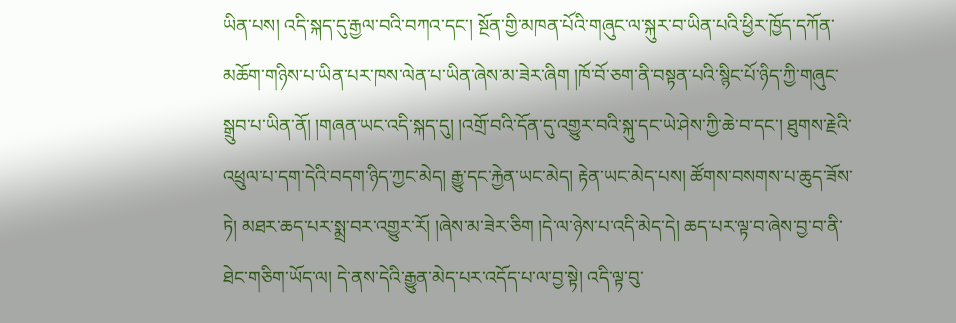ཡིན་པས། འདི་སྐད་དུ་རྒྱལ་བའི་བཀའ་དང་། སྔོན་གྱི་མཁན་པོའི་གཞུང་ལ་སྐུར་བ་ཡིན་པའི་ཕྱིར་ཁྱོད་དཀོན་མཆོག་གཉིས་པ་ཡིན་པར་ཁས་ལེན་པ་ཡིན་ཞེས་མ་ཟེར་ཞིག །ཁོ་བོ་ཅག་ནི་བསྟན་པའི་སྙིང་པོ་ཉིད་ཀྱི་གཞུང་སྒྲུབ་པ་ཡིན་ནོ། །གཞན་ཡང་འདི་སྐད་དུ། །འགྲོ་བའི་དོན་དུ་འགྱུར་བའི་སྐུ་དང་ཡེ་ཤེས་ཀྱི་ཆེ་བ་དང་། ཐུགས་རྗེའི་འཕྲུལ་པ་དག་དེའི་བདག་ཉིད་ཀྱང་མེད། རྒྱུ་དང་རྐྱེན་ཡང་མེད། རྟེན་ཡང་མེད་པས། ཚོགས་བསགས་པ་ཆུད་ཟོས་ཏེ། མཐར་ཆད་པར་སྨྲ་བར་འགྱུར་རོ། །ཞེས་མ་ཟེར་ཅིག །དེ་ལ་ཉེས་པ་འདི་མེད་དེ། ཆད་པར་ལྟ་བ་ཞེས་བྱ་བ་ནི་ཐེང་གཅིག་ཡོད་ལ། དེ་ནས་དེའི་རྒྱུན་མེད་པར་འདོད་པ་ལ་བྱ་སྟེ། འདི་ལྟ་བུ་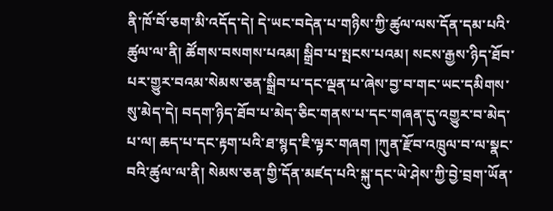ནི་ཁོ་བོ་ཅག་མི་འདོད་དེ། དེ་ཡང་བདེན་པ་གཉིས་ཀྱི་ཚུལ་ལས་དོན་དམ་པའི་ཚུལ་ལ་ནི། ཚོགས་བསགས་པའམ། སྒྲིབ་པ་སྤངས་པའམ། སངས་རྒྱས་ཉིད་ཐོབ་པར་གྱུར་བའམ་སེམས་ཅན་སྒྲིབ་པ་དང་ལྡན་པ་ཞེས་བྱ་བ་གང་ཡང་དམིགས་སུ་མེད་དེ། བདག་ཉིད་ཐོབ་པ་མེད་ཅིང་གནས་པ་དང་གཞན་དུ་འགྱུར་བ་མེད་པ་ལ། ཆད་པ་དང་རྟག་པའི་ཐ་སྙད་ཇི་ལྟར་གཞག །ཀུན་རྫོབ་འཁྲུལ་བ་ལ་སྣང་བའི་ཚུལ་ལ་ནི། སེམས་ཅན་གྱི་དོན་མཛད་པའི་སྐུ་དང་ཡེ་ཤེས་ཀྱི་བྱེ་བྲག་ཡོན་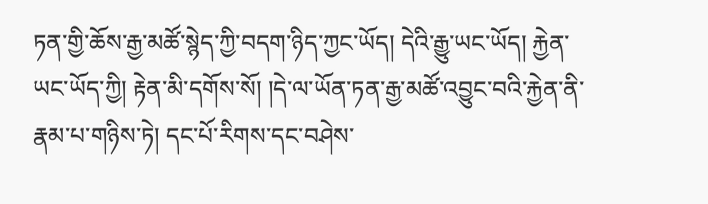ཏན་གྱི་ཆོས་རྒྱ་མཚོ་སྙེད་ཀྱི་བདག་ཉིད་ཀྱང་ཡོད། དེའི་རྒྱུ་ཡང་ཡོད། རྐྱེན་ཡང་ཡོད་ཀྱི། རྟེན་མི་དགོས་སོ། །དེ་ལ་ཡོན་ཏན་རྒྱ་མཚོ་འབྱུང་བའི་རྐྱེན་ནི་རྣམ་པ་གཉིས་ཏེ། དང་པོ་རིགས་དང་བཤེས་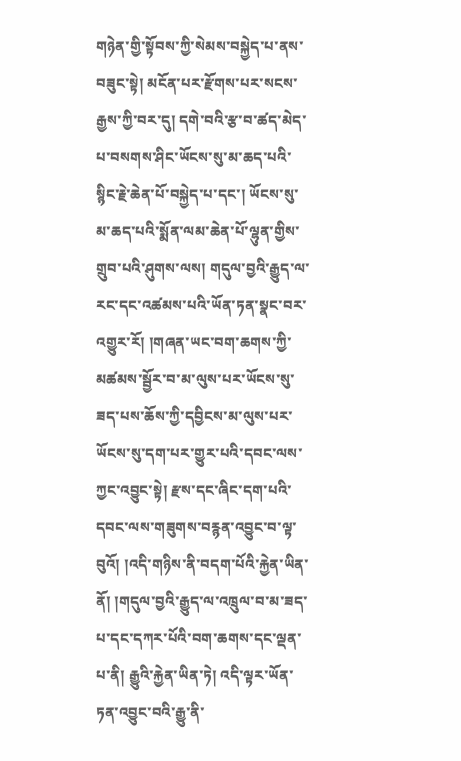གཉེན་གྱི་སྟོབས་ཀྱི་སེམས་བསྐྱེད་པ་ནས་བཟུང་སྟེ། མངོན་པར་རྫོགས་པར་སངས་རྒྱས་ཀྱི་བར་དུ། དགེ་བའི་རྩ་བ་ཚད་མེད་པ་བསགས་ཤིང་ཡོངས་སུ་མ་ཆད་པའི་སྙིང་རྗེ་ཆེན་པོ་བསྐྱེད་པ་དང་། ཡོངས་སུ་མ་ཆད་པའི་སྨོན་ལམ་ཆེན་པོ་ལྷུན་གྱིས་གྲུབ་པའི་ཤུགས་ལས། གདུལ་བྱའི་རྒྱུད་ལ་རང་དང་འཚམས་པའི་ཡོན་ཏན་སྣང་བར་འགྱུར་རོ། །གཞན་ཡང་བག་ཆགས་ཀྱི་མཚམས་སྦྱོར་བ་མ་ལུས་པར་ཡོངས་སུ་ཟད་པས་ཆོས་ཀྱི་དབྱིངས་མ་ལུས་པར་ཡོངས་སུ་དག་པར་གྱུར་པའི་དབང་ལས་ཀྱང་འབྱུང་སྟེ། རྫས་དང་ཞིང་དག་པའི་དབང་ལས་གཟུགས་བརྙན་འབྱུང་བ་ལྟ་བུའོ། །འདི་གཉིས་ནི་བདག་པོའི་རྐྱེན་ཡིན་ནོ། །གདུལ་བྱའི་རྒྱུད་ལ་འཁྲུལ་བ་མ་ཟད་པ་དང་དཀར་པོའི་བག་ཆགས་དང་ལྡན་པ་ནི། རྒྱུའི་རྐྱེན་ཡིན་ཏེ། འདི་ལྟར་ཡོན་ཏན་འབྱུང་བའི་རྒྱུ་ནི་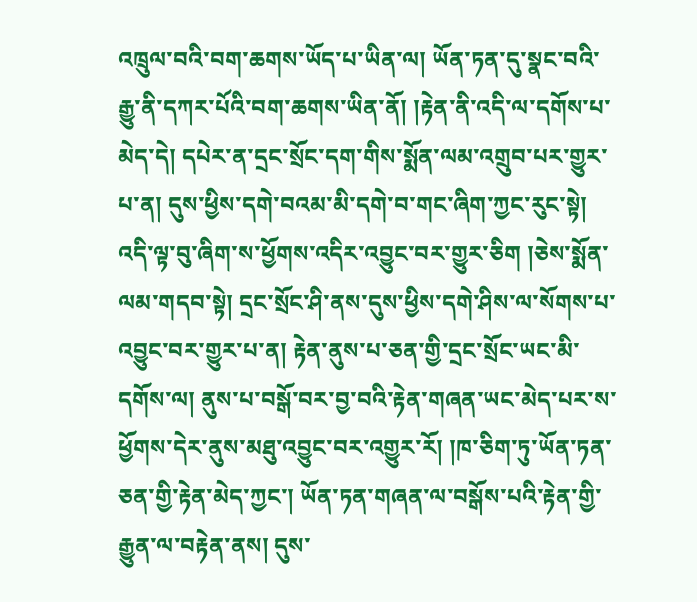འཁྲུལ་བའི་བག་ཆགས་ཡོད་པ་ཡིན་ལ། ཡོན་ཏན་དུ་སྣང་བའི་རྒྱུ་ནི་དཀར་པོའི་བག་ཆགས་ཡིན་ནོ། །རྟེན་ནི་འདི་ལ་དགོས་པ་མེད་དེ། དཔེར་ན་དྲང་སྲོང་དག་གིས་སྨོན་ལམ་འགྲུབ་པར་གྱུར་པ་ན། དུས་ཕྱིས་དགེ་བའམ་མི་དགེ་བ་གང་ཞིག་ཀྱང་རུང་སྟེ། འདི་ལྟ་བུ་ཞིག་ས་ཕྱོགས་འདིར་འབྱུང་བར་གྱུར་ཅིག །ཅེས་སྨོན་ལམ་གདབ་སྟེ། དྲང་སྲོང་ཤི་ནས་དུས་ཕྱིས་དགེ་ཤིས་ལ་སོགས་པ་འབྱུང་བར་གྱུར་པ་ན། རྟེན་ནུས་པ་ཅན་གྱི་དྲང་སྲོང་ཡང་མི་དགོས་ལ། ནུས་པ་བསྒོ་བར་བྱ་བའི་རྟེན་གཞན་ཡང་མེད་པར་ས་ཕྱོགས་དེར་ནུས་མཐུ་འབྱུང་བར་འགྱུར་རོ། །ཁ་ཅིག་ཏུ་ཡོན་ཏན་ཅན་གྱི་རྟེན་མེད་ཀྱང་། ཡོན་ཏན་གཞན་ལ་བསྒོས་པའི་རྟེན་གྱི་རྒྱུན་ལ་བརྟེན་ནས། དུས་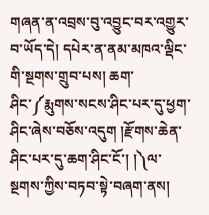གཞན་ན་འབྲས་བུ་འབྱུང་བར་འགྱུར་བ་ཡོད་དེ། དཔེར་ན་ནམ་མཁའ་ལྡིང་གི་སྔགས་གྲུབ་པས། ཆག་ཤིང་༼རྨུགས་སངས་ཤིང་པར་དུ་ཕྱག་ཤིང་ཞེས་བཅོས་འདུག །རྫོགས་ཆེན་ཤིང་པར་དུ་ཆག་ཤིང་ངོ་། །༽ལ་སྔགས་ཀྱིས་བཏབ་སྟེ་བཞག་ནས།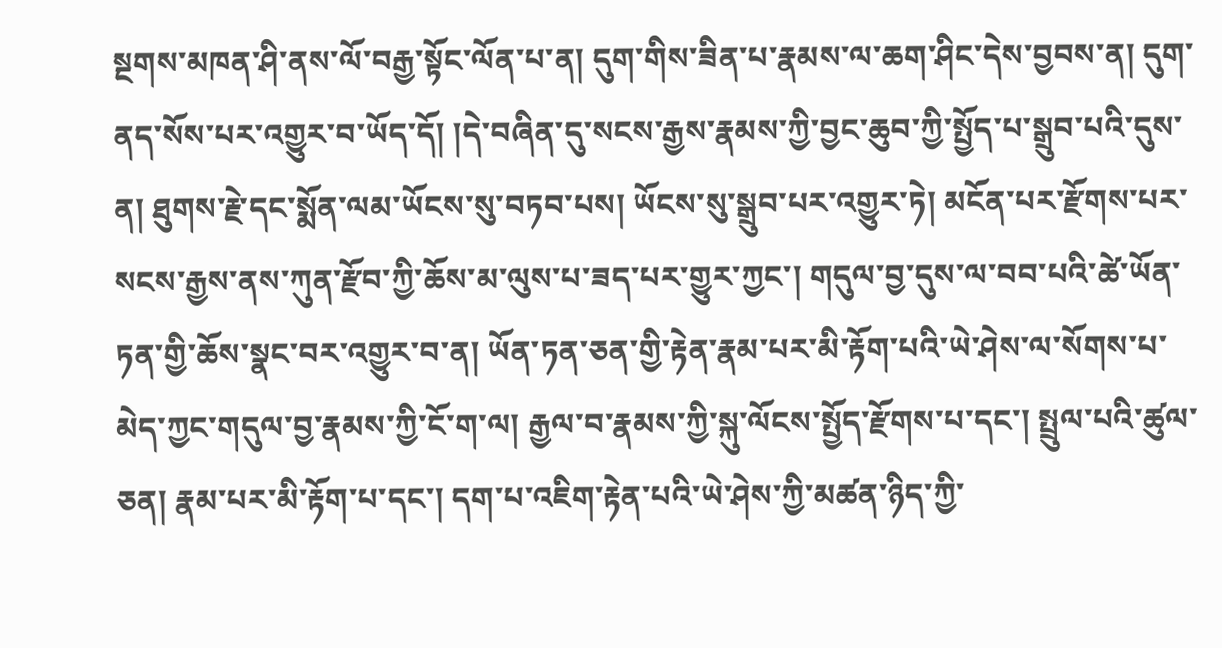སྔགས་མཁན་ཤི་ནས་ལོ་བརྒྱ་སྟོང་ལོན་པ་ན། དུག་གིས་ཟིན་པ་རྣམས་ལ་ཆག་ཤིང་དེས་བྱབས་ན། དུག་ནད་སོས་པར་འགྱུར་བ་ཡོད་དོ། །དེ་བཞིན་དུ་སངས་རྒྱས་རྣམས་ཀྱི་བྱང་ཆུབ་ཀྱི་སྤྱོད་པ་སྒྲུབ་པའི་དུས་ན། ཐུགས་རྗེ་དང་སྨོན་ལམ་ཡོངས་སུ་བཏབ་པས། ཡོངས་སུ་སྒྲུབ་པར་འགྱུར་ཏེ། མངོན་པར་རྫོགས་པར་སངས་རྒྱས་ནས་ཀུན་རྫོབ་ཀྱི་ཆོས་མ་ལུས་པ་ཟད་པར་གྱུར་ཀྱང་། གདུལ་བྱ་དུས་ལ་བབ་པའི་ཚེ་ཡོན་ཏན་གྱི་ཆོས་སྣང་བར་འགྱུར་བ་ན། ཡོན་ཏན་ཅན་གྱི་རྟེན་རྣམ་པར་མི་རྟོག་པའི་ཡེ་ཤེས་ལ་སོགས་པ་མེད་ཀྱང་གདུལ་བྱ་རྣམས་ཀྱི་ངོ་ག་ལ། རྒྱལ་བ་རྣམས་ཀྱི་སྐུ་ལོངས་སྤྱོད་རྫོགས་པ་དང་། སྤྲུལ་པའི་ཚུལ་ཅན། རྣམ་པར་མི་རྟོག་པ་དང་། དག་པ་འཇིག་རྟེན་པའི་ཡེ་ཤེས་ཀྱི་མཚན་ཉིད་ཀྱི་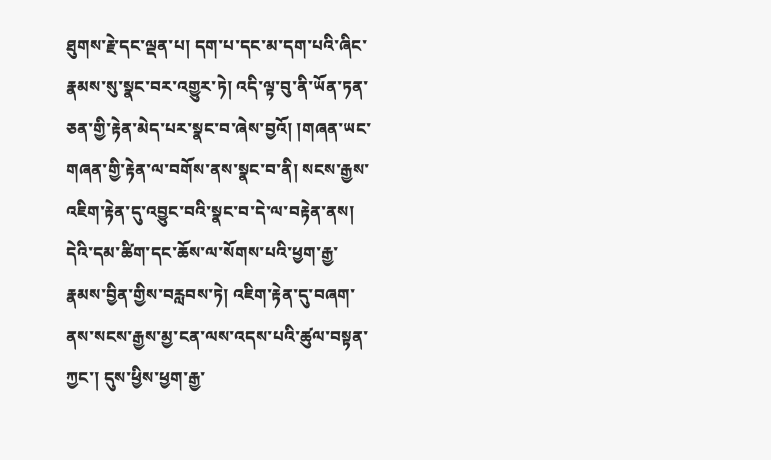ཐུགས་རྗེ་དང་ལྡན་པ། དག་པ་དང་མ་དག་པའི་ཞིང་རྣམས་སུ་སྣང་བར་འགྱུར་ཏེ། འདི་ལྟ་བུ་ནི་ཡོན་ཏན་ཅན་གྱི་རྟེན་མེད་པར་སྣང་བ་ཞེས་བྱའོ། །གཞན་ཡང་གཞན་གྱི་རྟེན་ལ་བགོས་ནས་སྣང་བ་ནི། སངས་རྒྱས་འཇིག་རྟེན་དུ་འབྱུང་བའི་སྣང་བ་དེ་ལ་བརྟེན་ནས། དེའི་དམ་ཚིག་དང་ཆོས་ལ་སོགས་པའི་ཕྱག་རྒྱ་རྣམས་བྱིན་གྱིས་བརླབས་ཏེ། འཇིག་རྟེན་དུ་བཞག་ནས་སངས་རྒྱས་མྱ་ངན་ལས་འདས་པའི་ཚུལ་བསྟན་ཀྱང་། དུས་ཕྱིས་ཕྱག་རྒྱ་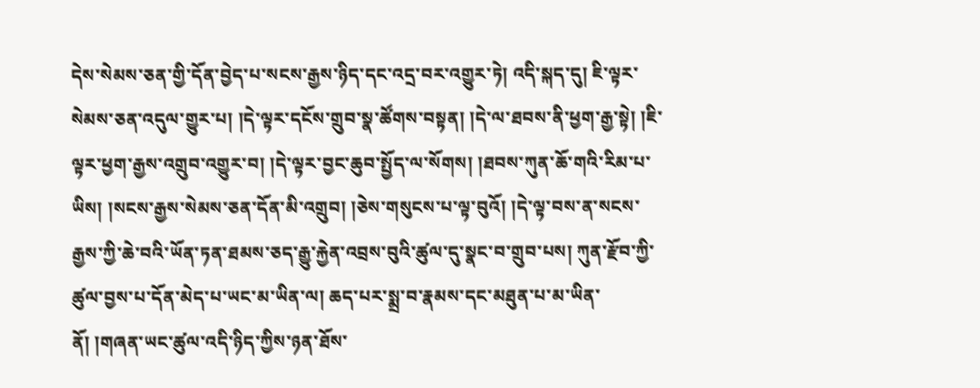དེས་སེམས་ཅན་གྱི་དོན་བྱེད་པ་སངས་རྒྱས་ཉིད་དང་འདྲ་བར་འགྱུར་ཏེ། འདི་སྐད་དུ། ཇི་ལྟར་སེམས་ཅན་འདུལ་གྱུར་པ། །དེ་ལྟར་དངོས་གྲུབ་སྣ་ཚོགས་བསྟན། །དེ་ལ་ཐབས་ནི་ཕྱག་རྒྱ་སྟེ། །ཇི་ལྟར་ཕྱག་རྒྱས་འགྲུབ་འགྱུར་བ། །དེ་ལྟར་བྱང་ཆུབ་སྤྱོད་ལ་སོགས། །ཐབས་ཀུན་ཆོ་གའི་རིམ་པ་ཡིས། །སངས་རྒྱས་སེམས་ཅན་དོན་མི་འགྲུབ། །ཅེས་གསུངས་པ་ལྟ་བུའོ། །དེ་ལྟ་བས་ན་སངས་རྒྱས་ཀྱི་ཆེ་བའི་ཡོན་ཏན་ཐམས་ཅད་རྒྱུ་རྐྱེན་འབྲས་བུའི་ཚུལ་དུ་སྣང་བ་གྲུབ་པས། ཀུན་རྫོབ་ཀྱི་ཚུལ་བྱས་པ་དོན་མེད་པ་ཡང་མ་ཡིན་ལ། ཆད་པར་སྨྲ་བ་རྣམས་དང་མཐུན་པ་མ་ཡིན་ནོ། །གཞན་ཡང་ཚུལ་འདི་ཉིད་ཀྱིས་ཉན་ཐོས་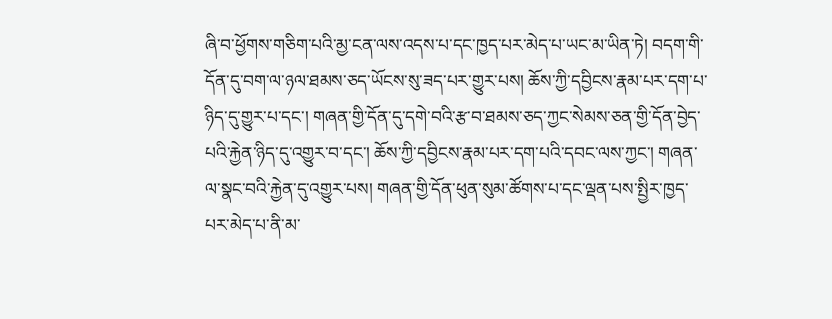ཞི་བ་ཕྱོགས་གཅིག་པའི་མྱ་ངན་ལས་འདས་པ་དང་ཁྱད་པར་མེད་པ་ཡང་མ་ཡིན་ཏེ། བདག་གི་དོན་དུ་བག་ལ་ཉལ་ཐམས་ཅད་ཡོངས་སུ་ཟད་པར་གྱུར་པས། ཆོས་ཀྱི་དབྱིངས་རྣམ་པར་དག་པ་ཉིད་དུ་གྱུར་པ་དང་། གཞན་གྱི་དོན་དུ་དགེ་བའི་རྩ་བ་ཐམས་ཅད་ཀྱང་སེམས་ཅན་གྱི་དོན་བྱེད་པའི་རྐྱེན་ཉིད་དུ་འགྱུར་བ་དང་། ཆོས་ཀྱི་དབྱིངས་རྣམ་པར་དག་པའི་དབང་ལས་ཀྱང་། གཞན་ལ་སྣང་བའི་རྐྱེན་དུ་འགྱུར་པས། གཞན་གྱི་དོན་ཕུན་སུམ་ཚོགས་པ་དང་ལྡན་པས་སྤྱིར་ཁྱད་པར་མེད་པ་ནི་མ་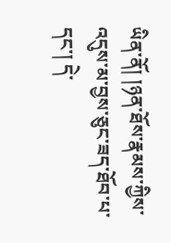ཡིན་ནོ། །ཉན་ཐོས་རྣམས་ཀྱིས་འདུས་མ་བྱས་ཅུང་ཟད་ཐོབ་པ་དང་། དེ་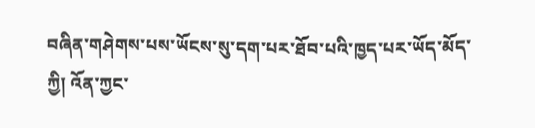བཞིན་གཤེགས་པས་ཡོངས་སུ་དག་པར་ཐོབ་པའི་ཁྱད་པར་ཡོད་མོད་ཀྱི། འོན་ཀྱང་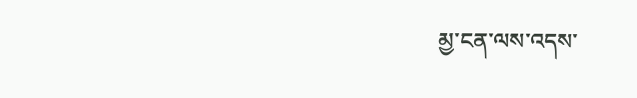མྱ་ངན་ལས་འདས་